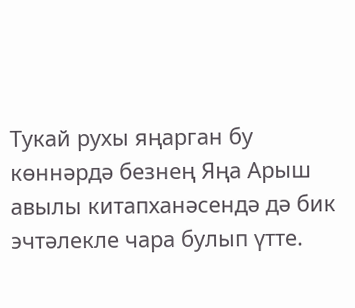Тукай рухы яңарган бу көннәрдә безнең Яңа Арыш авылы китапханәсендә дә бик эчтәлекле чара булып үтте.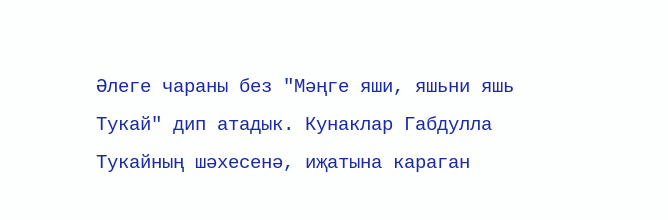Әлеге чараны без "Мәңге яши, яшьни яшь Тукай" дип атадык. Кунаклар Габдулла Тукайның шәхесенә, иҗатына караган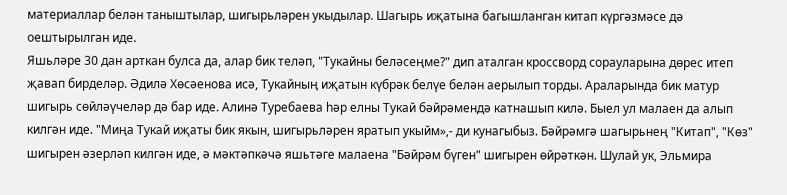материаллар белән таныштылар, шигырьләрен укыдылар. Шагырь иҗатына багышланган китап күргәзмәсе дә оештырылган иде.
Яшьләре 30 дан арткан булса да, алар бик теләп, "Тукайны беләсеңме?" дип аталган кроссворд сорауларына дөрес итеп җавап бирделәр. Әдилә Хөсәенова исә, Тукайның иҗатын күбрәк белүе белән аерылып торды. Араларында бик матур шигырь сөйләүчеләр дә бар иде. Алинә Туребаева һәр елны Тукай бәйрәмендә катнашып килә. Быел ул малаен да алып килгән иде. "Миңа Тукай иҗаты бик якын, шигырьләрен яратып укыйм»,- ди кунагыбыз. Бәйрәмгә шагырьнең "Китап", "Көз" шигырен әзерләп килгән иде, ә мәктәпкәчә яшьтәге малаена "Бәйрәм бүген" шигырен өйрәткән. Шулай ук, Эльмира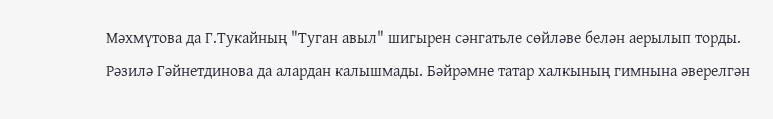Мәхмүтова да Г.Тукайның "Туган авыл" шигырен сәнгатьле cөйләве белән аерылып торды. Рәзилә Гәйнетдинова да алардан калышмады. Бәйрәмне татар халкының гимнына әверелгән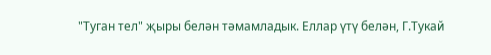"Туган тел" җыры белән тәмамладык. Еллар үтү белән, Г.Тукай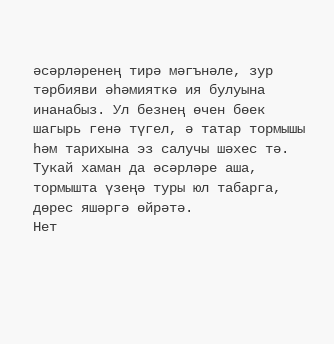әсәрләренең тирә мәгънәле, зур тәрбияви әһәмияткә ия булуына инанабыз. Ул безнең өчен бөек шагырь генә түгел, ә татар тормышы һәм тарихына эз салучы шәхес тә. Тукай хаман да әсәрләре аша, тормышта үзеңә туры юл табарга, дөрес яшәргә өйрәтә.
Нет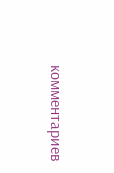комментариев